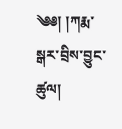༄༅། །ཀརྨ་སྒར་བྲིས་བྱུང་ཚུལ།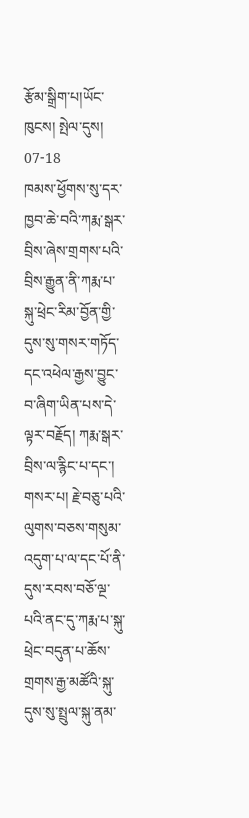རྩོམ་སྒྲིག་པ།ཡོང་ཁུངས། སྤེལ་དུས། 07-18
ཁམས་ཕྱོགས་སུ་དར་ཁྱབ་ཆེ་བའི་ཀརྨ་སྒར་བྲིས་ཞེས་གྲགས་པའི་བྲིས་རྒྱུན་ནི་ཀརྨ་པ་སྐུ་ཕྲེང་རིམ་བྱོན་གྱི་དུས་སུ་གསར་གཏོད་དང་འཕེལ་རྒྱས་བྱུང་བ་ཞིག་ཡིན་པས་དེ་ལྟར་བརྗོད། ཀརྨ་སྒར་བྲིས་ལ་རྙིང་པ་དང་། གསར་པ། རྗེ་བཅུ་པའི་ལུགས་བཅས་གསུམ་འདུག་པ་ལ་དང་པོ་ནི་དུས་རབས་བཅོ་ལྔ་པའི་ནང་དུ་ཀརྨ་པ་སྐུ་ཕྲེང་བདུན་པ་ཆོས་གྲགས་རྒྱ་མཚོའི་སྐུ་དུས་སུ་སྤྲུལ་སྐུ་ནམ་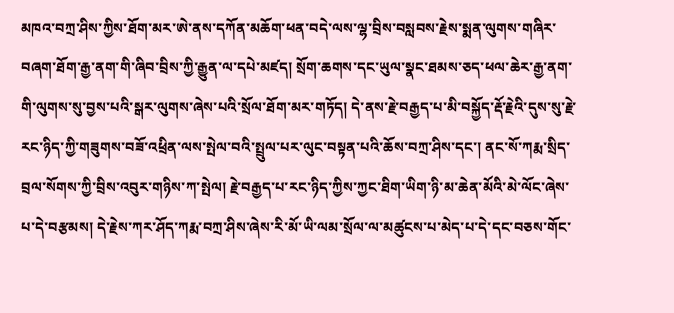མཁའ་བཀྲ་ཤིས་ཀྱིས་ཐོག་མར་ཨེ་ནས་དཀོན་མཆོག་ཕན་བདེ་ལས་ལྷ་བྲིས་བསླབས་རྗེས་སྨན་ལུགས་གཞིར་བཞག་ཐོག་རྒྱ་ནག་གི་ཞིབ་བྲིས་ཀྱི་རྒྱུན་ལ་དཔེ་མཛད། སྲོག་ཆགས་དང་ཡུལ་སྣང་ཐམས་ཅད་ཕལ་ཆེར་རྒྱ་ནག་གི་ལུགས་སུ་བྱས་པའི་སྒར་ལུགས་ཞེས་པའི་སྲོལ་ཐོག་མར་གཏོད། དེ་ནས་རྗེ་བརྒྱད་པ་མི་བསྐྱོད་རྡོ་རྗེའི་དུས་སུ་རྗེ་རང་ཉིད་ཀྱི་གཟུགས་བཟོ་འཕྲིན་ལས་སྤེལ་བའི་སྤྲུལ་པར་ལུང་བསྟན་པའི་ཆོས་བཀྲ་ཤིས་དང་། ནང་སོ་ཀརྨ་སྲིད་བྲལ་སོགས་ཀྱི་བྲིས་འབུར་གཉིས་ཀ་སྤེལ། རྗེ་བརྒྱད་པ་རང་ཉིད་ཀྱིས་ཀྱང་ཐིག་ཡིག་ཉི་མ་ཆེན་མོའི་མེ་ལོང་ཞེས་པ་དེ་བརྩམས། དེ་རྗེས་ཀར་ཤོད་ཀརྨ་བཀྲ་ཤིས་ཞེས་རི་མོ་ཡི་ལམ་སྲོལ་ལ་མཚུངས་པ་མེད་པ་དེ་དང་བཅས་གོང་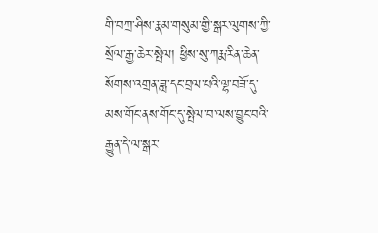གི་བཀྲ་ཤིས་རྣམ་གསུམ་གྱི་སྒར་ལུགས་ཀྱི་སྲོལ་རྒྱ་ཆེར་སྤེལ། ཕྱིས་སུ་ཀརྨ་རིན་ཆེན་སོགས་འགྲན་ཟླ་དང་བྲལ་པའི་ལྷ་བཟོ་དུ་མས་གོང་ནས་གོང་དུ་སྤེལ་བ་ལས་བྱུང་བའི་རྒྱུན་དེ་ལ་སྒར་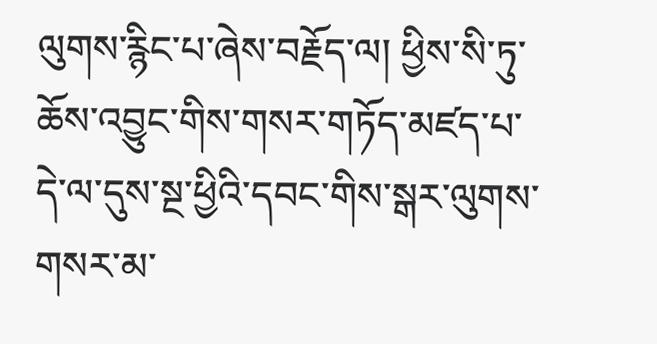ལུགས་རྙིང་པ་ཞེས་བརྗོད་ལ། ཕྱིས་སི་ཏུ་ཆོས་འབྱུང་གིས་གསར་གཏོད་མཛད་པ་དེ་ལ་དུས་སྔ་ཕྱིའི་དབང་གིས་སྒར་ལུགས་གསར་མ་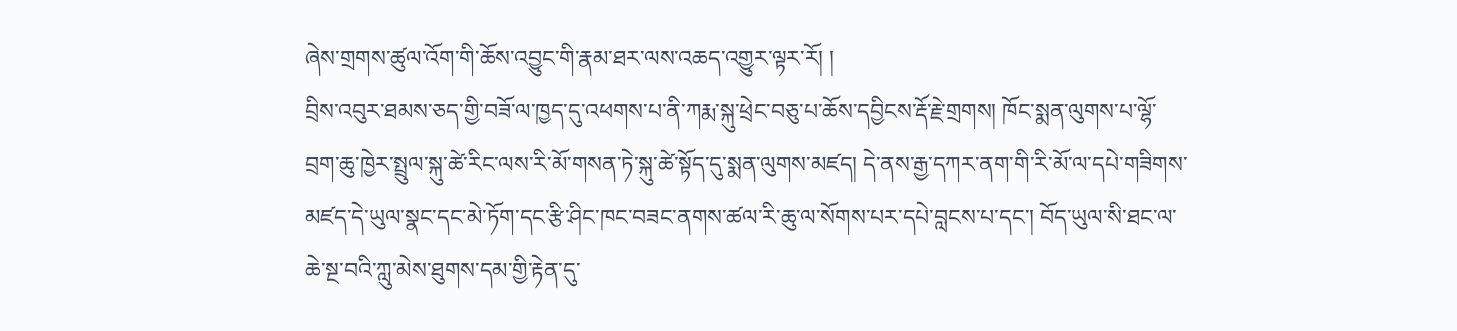ཞེས་གྲགས་ཚུལ་འོག་གི་ཆོས་འབྱུང་གི་རྣམ་ཐར་ལས་འཆད་འགྱུར་ལྟར་རོ། །
བྲིས་འབུར་ཐམས་ཅད་གྱི་བཟོ་ལ་ཁྱད་དུ་འཕགས་པ་ནི་ཀརྨ་སྐུ་ཕྲེང་བཅུ་པ་ཆོས་དབྱིངས་རྡོ་རྗེ་གྲགས། ཁོང་སྨན་ལུགས་པ་ལྷོ་བྲག་ཆུ་ཁྱེར་སྤྲུལ་སྐུ་ཚེ་རིང་ལས་རི་མོ་གསན་ཏེ་སྐུ་ཚེ་སྟོད་དུ་སྨན་ལུགས་མཛད། དེ་ནས་རྒྱ་དཀར་ནག་གི་རི་མོ་ལ་དཔེ་གཟིགས་མཛད་དེ་ཡུལ་སྣང་དང་མེ་ཏོག་དང་རྩི་ཤིང་ཁང་བཟང་ནགས་ཚལ་རི་ཆུ་ལ་སོགས་པར་དཔེ་བླངས་པ་དང་། བོད་ཡུལ་སི་ཐང་ལ་ཆེ་སྔ་བའི་ཀླུ་མེས་ཐུགས་དམ་གྱི་རྟེན་དུ་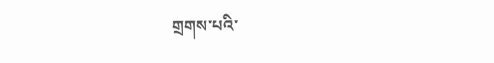གྲགས་པའི་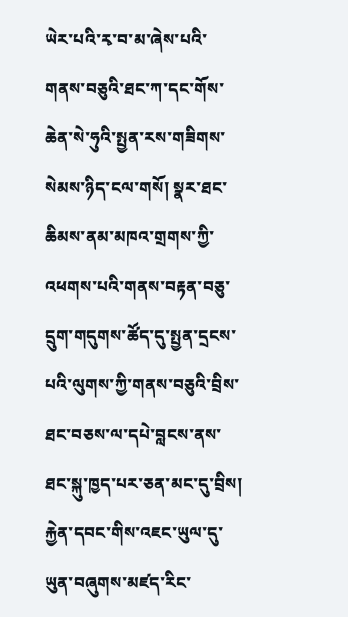ཡེར་པའི་རྭ་བ་མ་ཞེས་པའི་གནས་བཅུའི་ཐང་ཀ་དང་གོས་ཆེན་སེ་ཧུའི་སྤྱན་རས་གཟིགས་སེམས་ཉིད་ངལ་གསོ། སྣར་ཐང་ཆིམས་ནམ་མཁའ་གྲགས་ཀྱི་འཕགས་པའི་གནས་བརྟན་བཅུ་དྲུག་གདུགས་ཚོད་དུ་སྤྱན་དྲངས་པའི་ལུགས་ཀྱི་གནས་བཅུའི་བྲིས་ཐང་བཅས་ལ་དཔེ་བླངས་ནས་ཐང་སྐུ་ཁྱད་པར་ཅན་མང་དུ་བྲིས། རྐྱེན་དབང་གིས་འཇང་ཡུལ་དུ་ཡུན་བཞུགས་མཛད་རིང་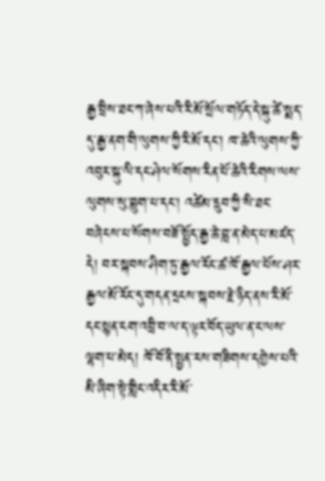རྒྱ་བྲིས་ཐང་ཀ་ཞེས་པའི་རི་མོ་སྲོལ་གཏོད་དེ་སྐུ་ཚེ་སྨད་དུ་རྒྱ་ནག་གི་ལུགས་ཀྱི་རི་མོ་དང་། ཁ་ཆེའི་ལུགས་ཀྱི་འབུར་སྐུ་ལི་དང་ཤེལ་སོགས་རིན་པོ་ཆེའི་རིགས་ལས་ལུགས་སུ་བླུག་པ་དང་། འཚེམ་དྲུབ་ཀྱི་སི་ཐང་བཞེངས་པ་སོགས་བཟོ་སྤྱོད་རྒྱ་ཆེ་བླ་ན་མེད་པ་མཛད་དེ། བར་སྐབས་ཤིག་ཏུ་རྒྱལ་རོང་ཚ་ཁོ་རྒྱལ་པོས་ཤར་རྒྱལ་མོ་རོང་དུ་གདན་དྲངས་སྐབས་རྗེ་ཉིད་ནས་རི་མོ་དང་སྙན་ངག་འབྲི་བ་ལ་ད་ལྟར་བོད་ཡུལ་ན་ང་ལས་ལྷག་པ་མེད། ཁོ་བོ་ནི་སྤྱན་རས་གཟིགས་དགྱེས་པའི་མི་ཞིག་སྟེ་གླིང་འདིར་རི་མོ་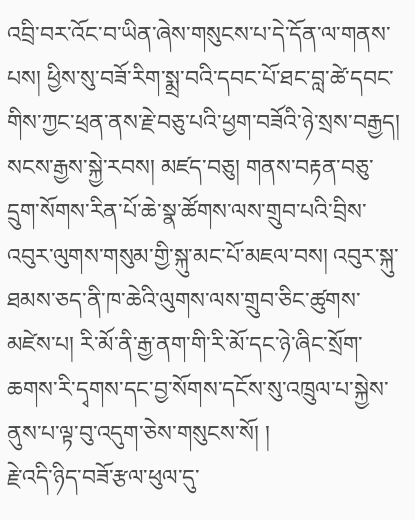འབྲི་བར་འོང་བ་ཡིན་ཞེས་གསུངས་པ་དེ་དོན་ལ་གནས་པས། ཕྱིས་སུ་བཟོ་རིག་སྨྲ་བའི་དབང་པོ་ཐང་བླ་ཚེ་དབང་གིས་ཀྱང་ཕྲན་ནས་རྗེ་བཅུ་པའི་ཕྱག་བཟོའི་ཉེ་སྲས་བརྒྱད། སངས་རྒྱས་སྐྱེ་རབས། མཛད་བཅུ། གནས་བརྟན་བཅུ་དྲུག་སོགས་རིན་པོ་ཆེ་སྣ་ཚོགས་ལས་གྲུབ་པའི་བྲིས་འབུར་ལུགས་གསུམ་གྱི་སྐུ་མང་པོ་མཇལ་བས། འབུར་སྐུ་ཐམས་ཅད་ནི་ཁ་ཆེའི་ལུགས་ལས་གྲུབ་ཅིང་ཚུགས་མཛེས་པ། རི་མོ་ནི་རྒྱ་ནག་གི་རི་མོ་དང་ཉེ་ཞིང་སྲོག་ཆགས་རི་དྭགས་དང་བྱ་སོགས་དངོས་སུ་འཁྲུལ་པ་སྐྱེས་ནུས་པ་ལྟ་བུ་འདུག་ཅེས་གསུངས་སོ། །
རྗེ་འདི་ཉིད་བཟོ་རྩལ་ཕུལ་དུ་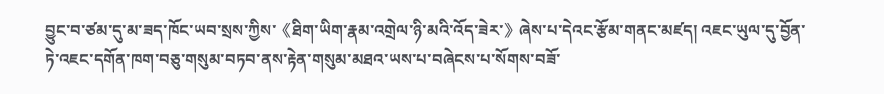བྱུང་བ་ཙམ་དུ་མ་ཟད་ཁོང་ཡབ་སྲས་ཀྱིས་《ཐིག་ཡིག་རྣམ་འགྲེལ་ཉི་མའི་འོད་ཟེར་》ཞེས་པ་དེའང་རྩོམ་གནང་མཛད། འཇང་ཡུལ་དུ་བྱོན་ཏེ་འཇང་དགོན་ཁག་བཅུ་གསུམ་བཏབ་ནས་རྟེན་གསུམ་མཐའ་ཡས་པ་བཞེངས་པ་སོགས་བཟོ་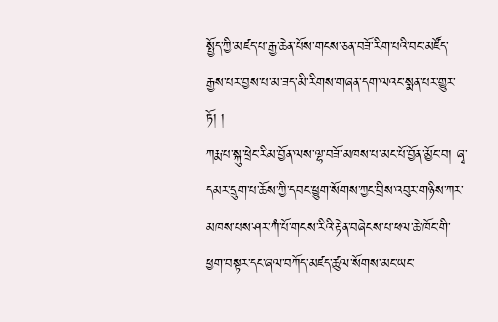སྤྱོད་ཀྱི་མཛད་པ་རྒྱ་ཆེན་པོས་གངས་ཅན་བཟོ་རིག་པའི་བང་མཛོད་རྒྱས་པར་བྱས་པ་མ་ཟད་མི་རིགས་གཞན་དག་ལའང་སྨན་པར་གྱུར་ཏོ། །
ཀརྨ་པ་སྐུ་ཕྲེང་རིམ་བྱོན་ལས་ལྷ་བཟོ་མཁས་པ་མང་པོ་བྱོན་མྱོང་བ། ཞྭ་དམར་དྲུག་པ་ཆོས་ཀྱི་དབང་ཕྱུག་སོགས་ཀྱང་བྲིས་འབུར་གཉིས་ཀར་མཁས་པས་ཤར་ཀཾ་པོ་གངས་རིའི་རྟེན་བཞེངས་པ་ཕལ་ཆེ་ཁོང་གི་ཕྱག་བསྟར་དང་ཞལ་བཀོད་མཛད་ཚུལ་སོགས་མང་ཡང་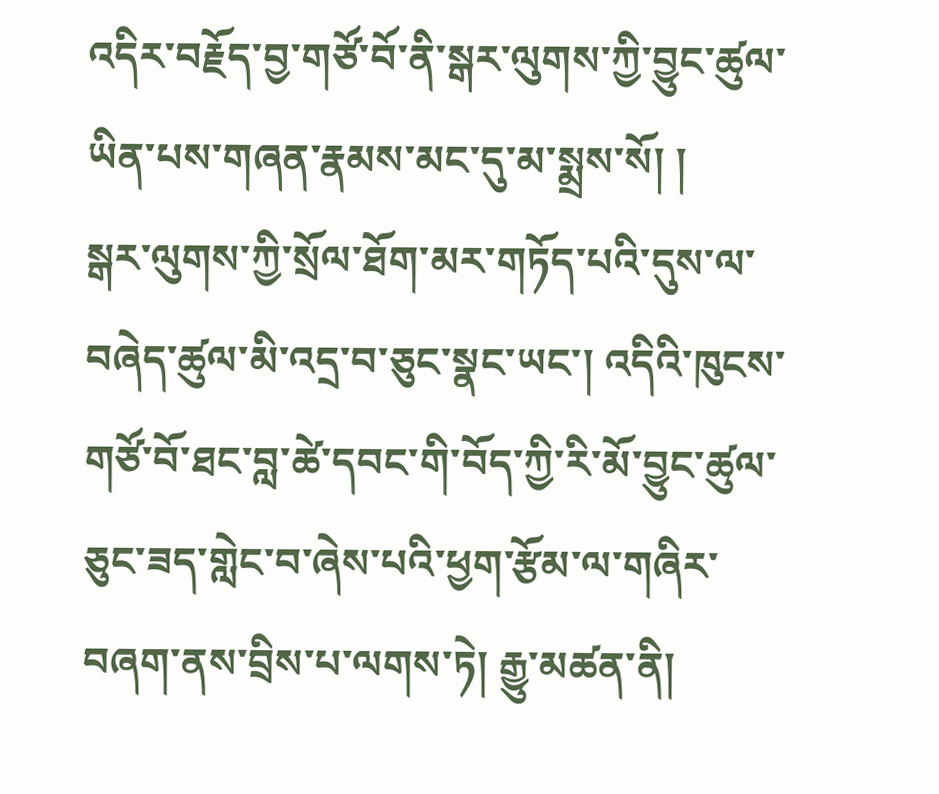འདིར་བརྗོད་བྱ་གཙོ་བོ་ནི་སྒར་ལུགས་ཀྱི་བྱུང་ཚུལ་ཡིན་པས་གཞན་རྣམས་མང་དུ་མ་སྨྲས་སོ། །
སྒར་ལུགས་ཀྱི་སྲོལ་ཐོག་མར་གཏོད་པའི་དུས་ལ་བཞེད་ཚུལ་མི་འདྲ་བ་ཅུང་སྣང་ཡང་། འདིའི་ཁུངས་གཙོ་བོ་ཐང་བླ་ཚེ་དབང་གི་བོད་ཀྱི་རི་མོ་བྱུང་ཚུལ་ཅུང་ཟད་གླེང་བ་ཞེས་པའི་ཕྱག་རྩོམ་ལ་གཞིར་བཞག་ནས་བྲིས་པ་ལགས་ཏེ། རྒྱུ་མཚན་ནི།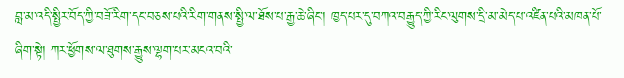བླ་མ་འདི་སྤྱིར་བོད་ཀྱི་བཟོ་རིག་དང་བཅས་པའི་རིག་གནས་སྤྱི་ལ་ཐོས་པ་རྒྱ་ཆེ་ཞིང་། ཁྱད་པར་དུ་བཀའ་བརྒྱུད་ཀྱི་རིང་ལུགས་དྲི་མ་མེད་པ་འཛིན་པའི་མཁན་པོ་ཞིག་སྟེ། ཀར་ཕྱོགས་ལ་ཐུགས་རྒྱུས་ལྷག་པར་མངའ་བའི་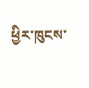ཕྱིར་ཁུངས་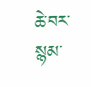ཆེ་བར་སྙམ་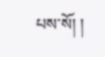པས་སོ། །